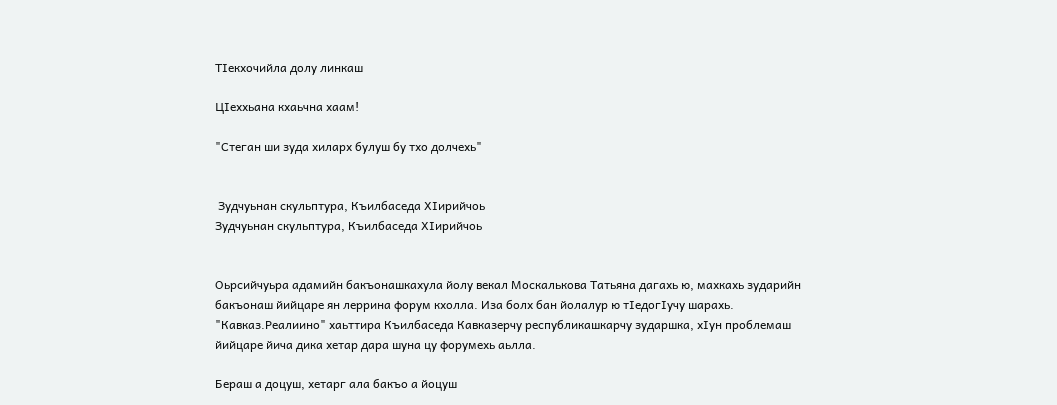ТIекхочийла долу линкаш

ЦIеххьана кхаьчна хаам!

"Стеган ши зуда хиларх булуш бу тхо долчехь"


 Зудчуьнан скульптура, Къилбаседа ХIирийчоь
Зудчуьнан скульптура, Къилбаседа ХIирийчоь


Оьрсийчуьра адамийн бакъонашкахула йолу векал Москалькова Татьяна дагахь ю, махкахь зударийн бакъонаш йийцаре ян леррина форум кхолла. Иза болх бан йолалур ю тIедогIучу шарахь. "Кавказ.Реалиино" хаьттира Къилбаседа Кавказерчу республикашкарчу зударшка, хIун проблемаш йийцаре йича дика хетар дара шуна цу форумехь аьлла.

Бераш а доцуш, хетарг ала бакъо а йоцуш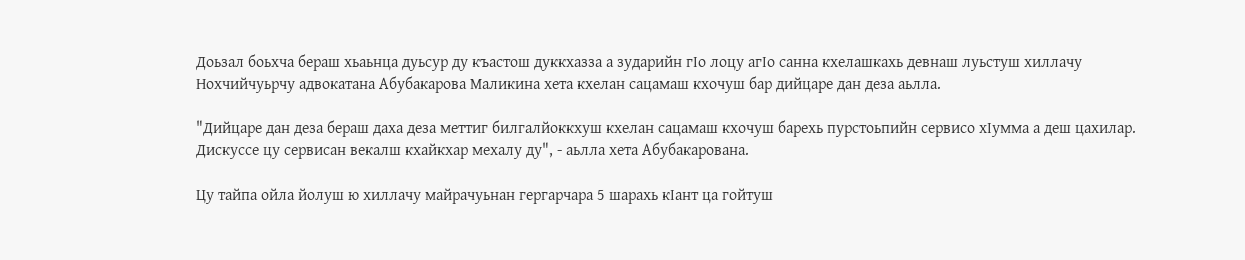Доьзал боьхча бераш хьаьнца дуьсур ду къастош дуккхазза а зударийн гӀо лоцу агIо санна кхелашкахь девнаш луьстуш хиллачу Нохчийчуьрчу адвокатана Абубакарова Маликина хета кхелан сацамаш кхочуш бар дийцаре дан деза аьлла.

"Дийцаре дан деза бераш даха деза меттиг билгалйоккхуш кхелан сацамаш кхочуш барехь пурстоьпийн сервисо хIумма а деш цахилар. Дискуссе цу сервисан векалш кхайкхар мехалу ду", - аьлла хета Абубакарована.

Цу тайпа ойла йолуш ю хиллачу майрачуьнан гергарчара 5 шарахь кIант ца гойтуш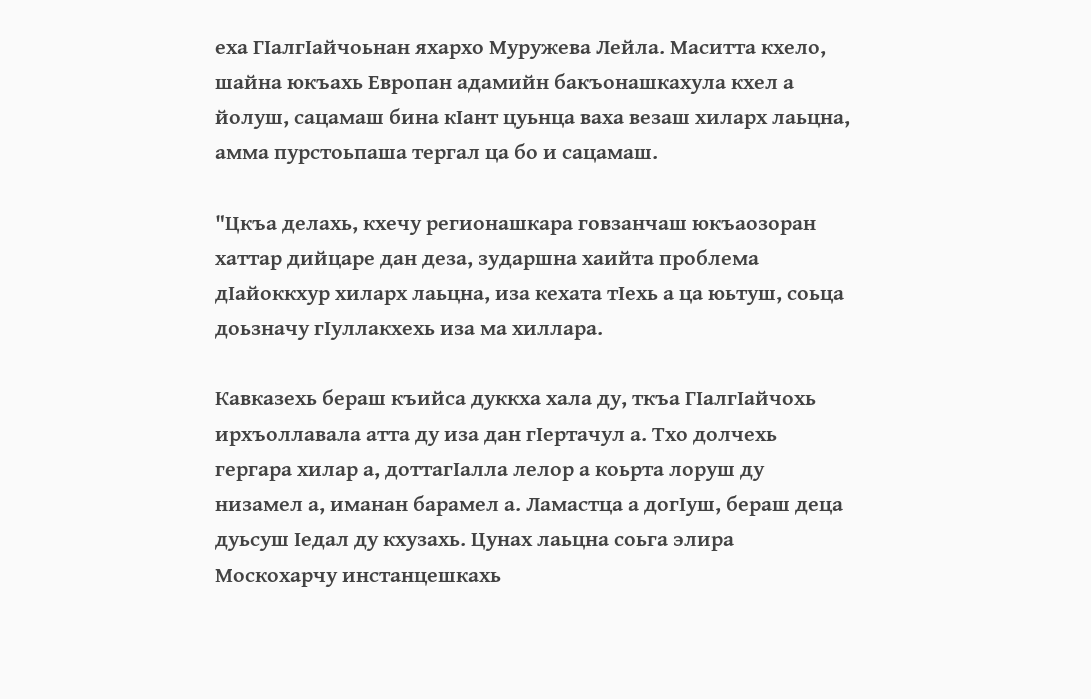еха ГIалгIайчоьнан яхархо Муружева Лейла. Маситта кхело, шайна юкъахь Европан адамийн бакъонашкахула кхел а йолуш, сацамаш бина кIант цуьнца ваха везаш хиларх лаьцна, амма пурстоьпаша тергал ца бо и сацамаш.

"Цкъа делахь, кхечу регионашкара говзанчаш юкъаозоран хаттар дийцаре дан деза, зударшна хаийта проблема дIайоккхур хиларх лаьцна, иза кехата тIехь а ца юьтуш, соьца доьзначу гIуллакхехь иза ма хиллара.

Кавказехь бераш къийса дуккха хала ду, ткъа ГIалгIайчохь ирхъоллавала атта ду иза дан гIертачул а. Тхо долчехь гергара хилар а, доттагIалла лелор а коьрта лоруш ду низамел а, иманан барамел а. Ламастца а догIуш, бераш деца дуьсуш Iедал ду кхузахь. Цунах лаьцна соьга элира Москохарчу инстанцешкахь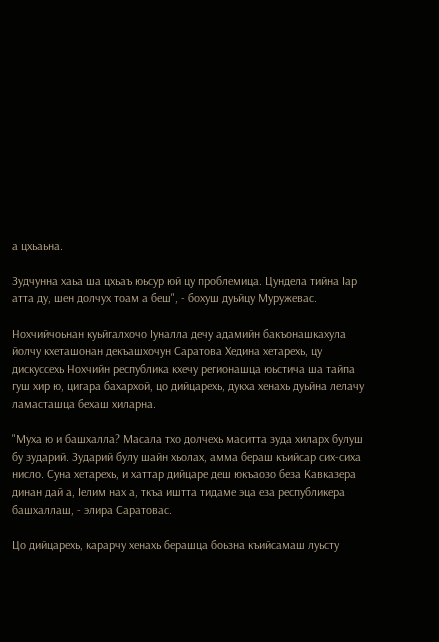а цхьаьна.

Зудчунна хаьа ша цхьаъ юьсур юй цу проблемица. Цундела тийна Iар атта ду, шен долчух тоам а беш", - бохуш дуьйцу Муружевас.

Нохчийчоьнан куьйгалхочо Iуналла дечу адамийн бакъонашкахула йолчу кхеташонан декъашхочун Саратова Хедина хетарехь, цу дискуссехь Нохчийн республика кхечу регионашца юьстича ша тайпа гуш хир ю, цигара бахархой, цо дийцарехь, дукха хенахь дуьйна лелачу ламасташца бехаш хиларна.

"Муха ю и башхалла? Масала тхо долчехь маситта зуда хиларх булуш бу зударий. Зударий булу шайн хьолах, амма бераш къийсар сих-сиха нисло. Суна хетарехь, и хаттар дийцаре деш юкъаозо беза Кавказера динан дай а, Iелим нах а, ткъа иштта тидаме эца еза республикера башхаллаш, - элира Саратовас.

Цо дийцарехь, карарчу хенахь берашца боьзна къийсамаш луьсту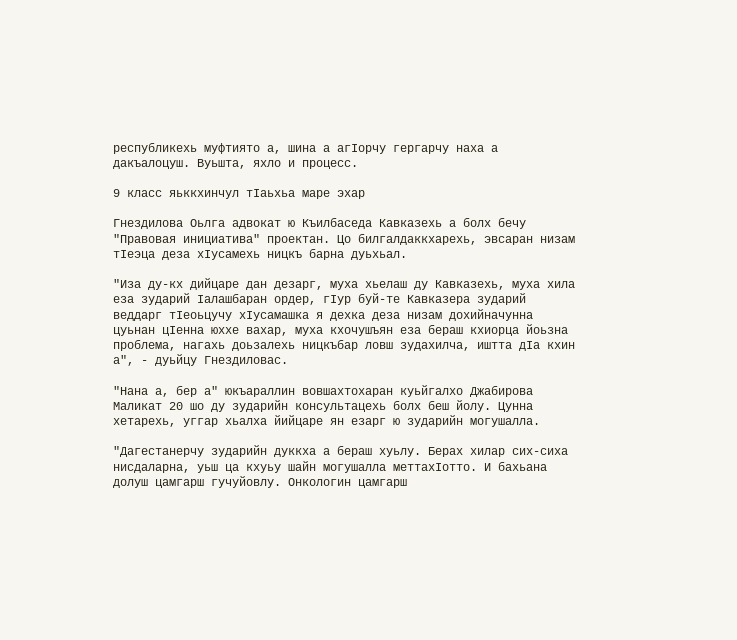республикехь муфтиято а, шина а агIорчу гергарчу наха а дакъалоцуш. Вуьшта, яхло и процесс.

9 класс яьккхинчул тIаьхьа маре эхар

Гнездилова Оьлга адвокат ю Къилбаседа Кавказехь а болх бечу "Правовая инициатива" проектан. Цо билгалдаккхарехь, эвсаран низам тIеэца деза хIусамехь ницкъ барна дуьхьал.

"Иза ду-кх дийцаре дан дезарг, муха хьелаш ду Кавказехь, муха хила еза зударий Iалашбаран ордер, гIур буй-те Кавказера зударий веддарг тIеоьцучу хIусамашка я дехка деза низам дохийначунна цуьнан цIенна юххе вахар, муха кхочушъян еза бераш кхиорца йоьзна проблема, нагахь доьзалехь ницкъбар ловш зудахилча, иштта дIа кхин а", - дуьйцу Гнездиловас.

"Нана а, бер а" юкъараллин вовшахтохаран куьйгалхо Джабирова Маликат 20 шо ду зударийн консультацехь болх беш йолу. Цунна хетарехь, уггар хьалха йийцаре ян езарг ю зударийн могушалла.

"Дагестанерчу зударийн дуккха а бераш хуьлу. Берах хилар сих-сиха нисдаларна, уьш ца кхуьу шайн могушалла меттахIотто. И бахьана долуш цамгарш гучуйовлу. Онкологин цамгарш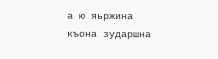а ю яьржина къона зударшна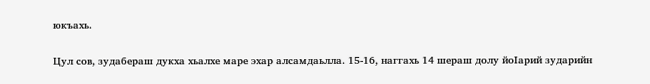юкъахь.

Цул сов, зудабераш дукха хьалхе маре эхар алсамдаьлла. 15-16, наггахь 14 шераш долу йоIарий зударийн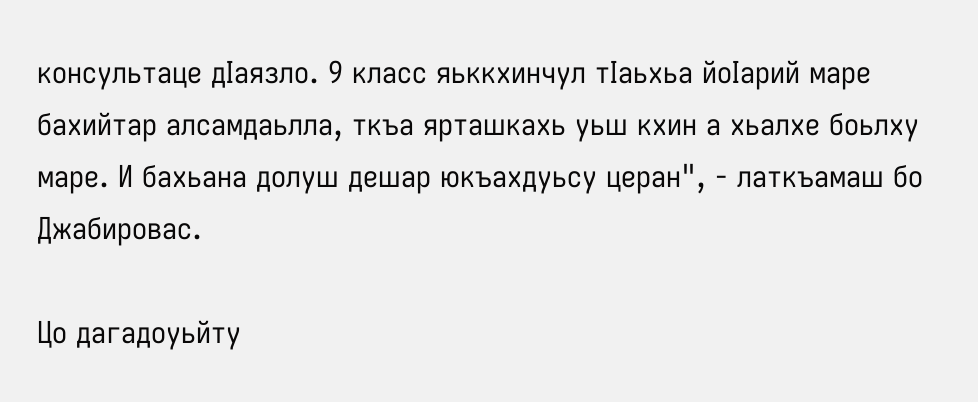консультаце дIаязло. 9 класс яьккхинчул тIаьхьа йоIарий маре бахийтар алсамдаьлла, ткъа ярташкахь уьш кхин а хьалхе боьлху маре. И бахьана долуш дешар юкъахдуьсу церан", - латкъамаш бо Джабировас.

Цо дагадоуьйту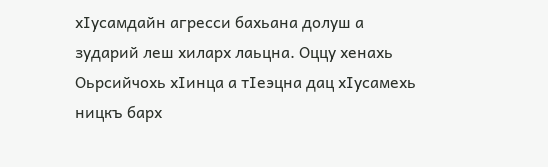хIусамдайн агресси бахьана долуш а зударий леш хиларх лаьцна. Оццу хенахь Оьрсийчохь хIинца а тIеэцна дац хIусамехь ницкъ барх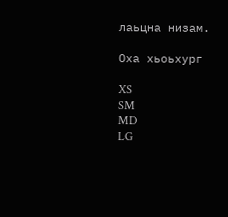лаьцна низам.

Оха хьоьхург

XS
SM
MD
LG